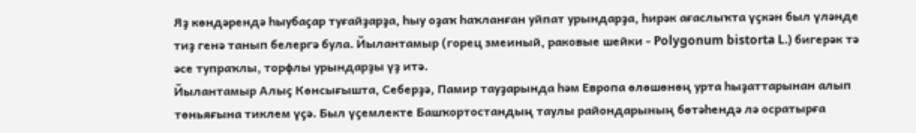Яҙ көндәрендә һыубаҫар туғайҙарҙа, һыу оҙаҡ һаҡланған уйпат урындарҙа, һирәк ағаслыҡта үҫкән был үләнде тиҙ генә танып белергә була. Йылантамыр (горец змеиный, раковые шейки - Polygonum bistorta L.) бигерәк тә әсе тупраҡлы, торфлы урындарҙы үҙ итә.
Йылантамыр Алыҫ Көнсығышта, Себерҙә, Памир тауҙарында һәм Европа өлөшөнөң урта һыҙаттарынан алып төньяғына тиклем үҫә. Был үҫемлекте Башҡортостандың таулы райондарының бөтәһендә лә осратырға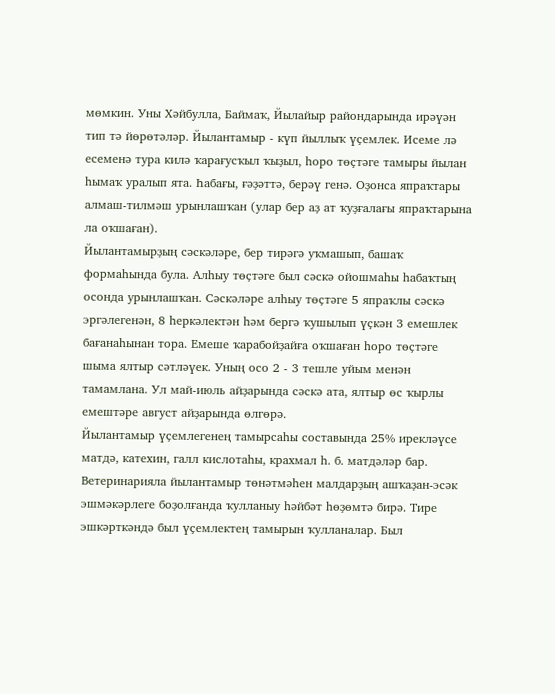мөмкин. Уны Хәйбулла, Баймаҡ, Йылайыр райондарында ирәүән тип тә йөрөтәләр. Йылантамыр - күп йыллыҡ үҫемлек. Исеме лә есеменә тура килә ҡарағусҡыл ҡыҙыл, һоро төҫтәге тамыры йылан һымаҡ уралып ята. Һабағы, ғәҙәттә, берәү генә. Оҙонса япраҡтары алмаш-тилмәш урынлашҡан (улар бер аҙ ат ҡуҙғалағы япраҡтарына ла оҡшаған).
Йылантамырҙың сәскәләре, бер тирәгә уҡмашып, башаҡ формаһында була. Алһыу төҫтәге был сәскә ойошмаһы һабаҡтың осонда урынлашҡан. Сәскәләре алһыу төҫтәге 5 япраҡлы сәскә эргәлегенән, 8 һеркәлектән һәм бергә ҡушылып үҫкән 3 емешлек бағанаһынан тора. Емеше ҡарабойҙайға оҡшаған һоро төҫтәге шыма ялтыр сәтләүек. Уның осо 2 - 3 тешле уйым менән тамамлана. Ул май-июль айҙарында сәскә ата, ялтыр өс ҡырлы емештәре август айҙарында өлгөрә.
Йылантамыр үҫемлегенең тамырсаһы составында 25% ирекләүсе матдә, катехин, галл кислотаһы, крахмал һ. б. матдәләр бар.
Ветеринарияла йылантамыр төнәтмәһен малдарҙың ашҡаҙан-эсәк эшмәкәрлеге боҙолғанда ҡулланыу һәйбәт һөҙөмтә бирә. Тире эшкәрткәндә был үҫемлектең тамырын ҡулланалар. Был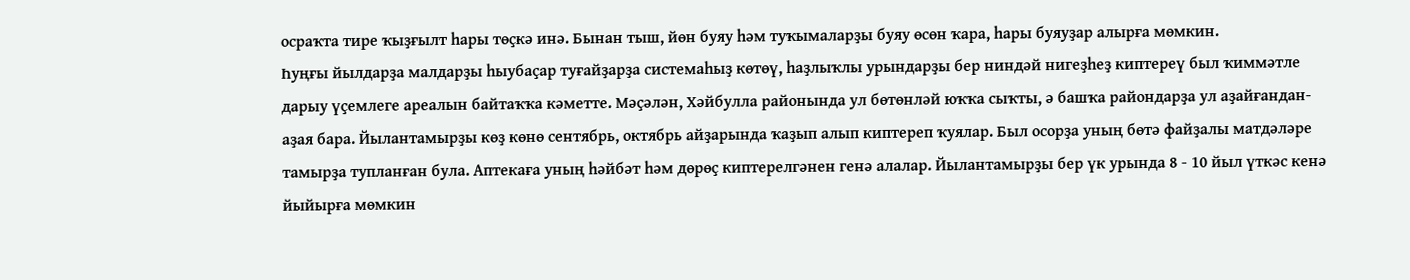осраҡта тире ҡыҙғылт һары төҫкә инә. Бынан тыш, йөн буяу һәм туҡымаларҙы буяу өсөн ҡара, һары буяуҙар алырға мөмкин.
Һуңғы йылдарҙа малдарҙы һыубаҫар туғайҙарҙа системаһыҙ көтөү, һаҙлыҡлы урындарҙы бер ниндәй нигеҙһеҙ киптереү был ҡиммәтле дарыу үҫемлеге ареалын байтаҡҡа кәметте. Мәҫәлән, Хәйбулла районында ул бөтөнләй юҡҡа сыҡты, ә башҡа райондарҙа ул аҙайғандан-аҙая бара. Йылантамырҙы көҙ көнө сентябрь, октябрь айҙарында ҡаҙып алып киптереп ҡуялар. Был осорҙа уның бөтә файҙалы матдәләре тамырҙа тупланған була. Аптекаға уның һәйбәт һәм дөрөҫ киптерелгәнен генә алалар. Йылантамырҙы бер үк урында 8 - 10 йыл үткәс кенә йыйырға мөмкин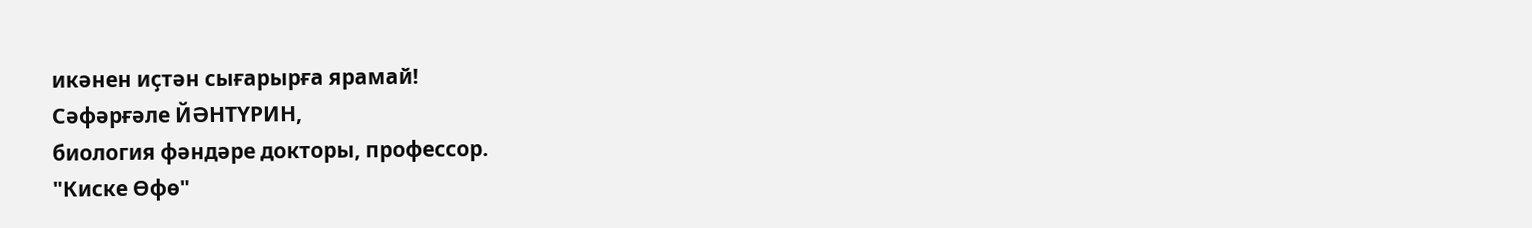икәнен иҫтән сығарырға ярамай!
Сәфәрғәле ЙӘНТҮРИН,
биология фәндәре докторы, профессор.
"Киске Өфө"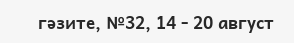гәзите, №32, 14 - 20 август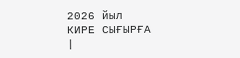2026 йыл
КИРЕ СЫҒЫРҒА
|